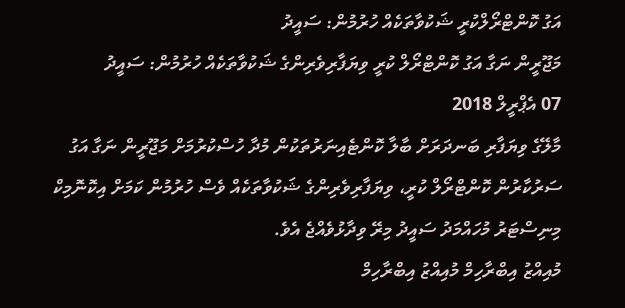އަގު ކޮންޓްރޯލްކުރީ ޝަކުވާތަކެއް ހުރުމުން: ސައީދު
މަޖޫރީން ނަގާ އަގު ކޮންޓްރޯލް ކުރީ ވިޔަފާރިވެރިންގެ ޝަކުވާތަކެއް ހުރުމުން: ސައީދު
07 އެޕްރީލް 2018
މާލޭގެ ވިޔަފާރި ބަނދަރަށް ބާލާ ކޮންޓެއިނަރުތަކުން މުދާ ހުސްކުރުމަށް މަޖޫރީން ނަގާ އަގު ސަރުކާރުން ކޮންޓްރޯލް ކުރީ، ވިޔަފާރިވެރިންގެ ޝަކުވާތަކެއް ވެސް ހުރުމުން ކަމަށް އިކޮނޮމިކް މިނިސްޓަރު މުހައްމަދު ސައީދު މިރޭ ވިދާޅުވެއްޖެ އެވެ.
މުއިއްޒު އިބްރާހިމް މުއިއްޒު އިބްރާހިމް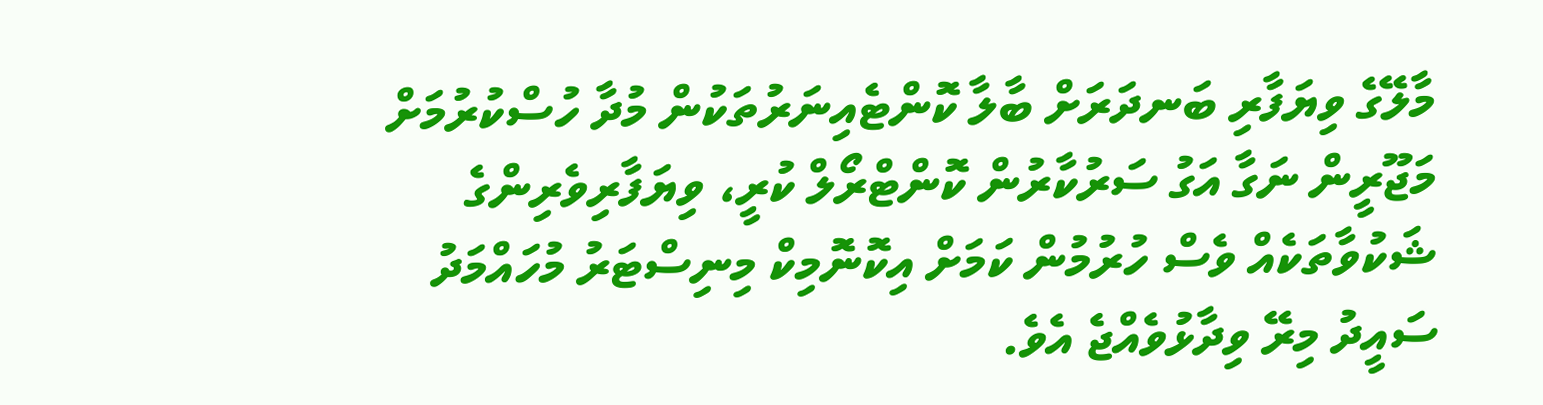މާލޭގެ ވިޔަފާރި ބަނދަރަށް ބާލާ ކޮންޓެއިނަރުތަކުން މުދާ ހުސްކުރުމަށް މަޖޫރީން ނަގާ އަގު ސަރުކާރުން ކޮންޓްރޯލް ކުރީ، ވިޔަފާރިވެރިންގެ ޝަކުވާތަކެއް ވެސް ހުރުމުން ކަމަށް އިކޮނޮމިކް މިނިސްޓަރު މުހައްމަދު ސައީދު މިރޭ ވިދާޅުވެއްޖެ އެވެ.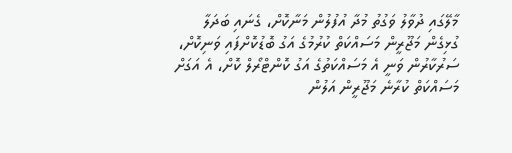މާލޭގައި ދުވާލު ވަގުތު މުދާ އުފުލުން މަނާކޮށް، ގެނައި ބަދަލާ ގުޅިގެން މަޖޫރީން މަސައްކަތް ކުރުމުގެ އަގު ބޮޑުކޮށްފައި ވަނިކޮށް، ސަރުކާރުން ވަނީ އެ މަސައްކަތުގެ އަގު ކޮންޓްރޯލް ކޮށް، އެ އަގަށް މަސައްކަތް ކުރާނެ މަޖޫރީން އަލުން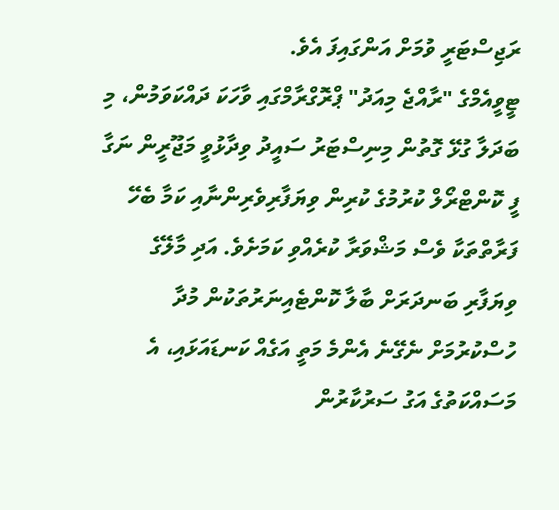ރަޖިސްޓަރީ ވުމަށް އަންގައިފަ އެވެ.
ޓީވީއެމްގެ "ރާއްޖެ މިއަދު" ޕްރޮގްރާމްގައި ވާހަކަ ދައްކަވަމުން، މި ބަދަލާ ގުޅޭ ގޮތުން މިނިސްޓަރު ސައީދު ވިދާޅުވީ މަޖޫރީން ނަގާ ފީ ކޮންޓްރޯލް ކުރުމުގެ ކުރިން ވިޔަފާރިވެރިންނާއި ކަމާ ބެހޭ ފަރާތްތަކާ ވެސް މަޝްވަރާ ކުރެއްވި ކަމަށެވެ. އަދި މާލޭގެ ވިޔަފާރި ބަނދަރަށް ބާލާ ކޮންޓެއިނަރުތަކުން މުދާ ހުސްކުރުމަށް ނެގޭނެ އެންމެ މަތީ އަގެއް ކަނޑައަޅައި، އެ މަސައްކަތުގެ އަގު ސަރުކާރުން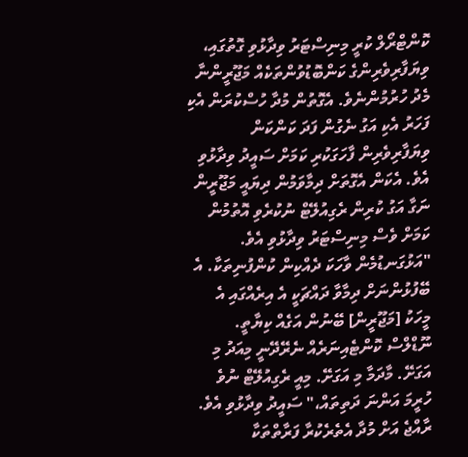ކޮންޓްރޯލް ކުރީ މިނިސްޓަރު ވިދާޅުވި ގޮތުގައި، ވިޔަފާރިވެރިންގެ ކަންބޮޑުވުންތަކެއް މަޖޫރީންނާ މެދު ހުރުމުންނެވެ. އެގޮތުން މުދާ ހުސްކުރަން އެކި ފަހަރު އެކި އަގު ނެގުން ފަދަ ކަންކަން ވިޔަފާރިވެރިން ފާހަގަކުރި ކަމަށް ސައީދު ވިދާޅުވި އެވެ. އެކަން އެގޮތަށް ދިމާވަމުން ދިޔައީ މަޖޫރީން ނަގާ އަގު ކުރިން ރެގިއުލޭޓް ނުކުރެވި އޮތުމުން ކަމަށް ވެސް މިނިސްޓަރު ވިދާޅުވި އެވެ.
"އަޅުގަނޑުމެން ވާހަކަ ދެއްކިން ކުންފުނިތަކާ. އެ ބޭފުޅުންނަށް ދިމާވާ ދައްޗަކީ އެ އިރެއްގައި އެ މީހަކު [މަޖޫރީން] ބޭނުން އަގެއް ކިޔާތީ. ނޫޑްލްސް ކޮންޓެއިނަރެއް ނެރޭދޭނީ މިއަދު މި އަގަށޭ. މާދަމާ މި އަގަށޭ. މިއީ ރެގިއުލޭޓް ނުވެ ހުރީމަ އަންނަ ދަތިތައް،" ސައީދު ވިދާޅުވި އެވެ.
ރާއްޖެ އަށް މުދާ އެތެރެކުރާ ފަރާތްތަކާ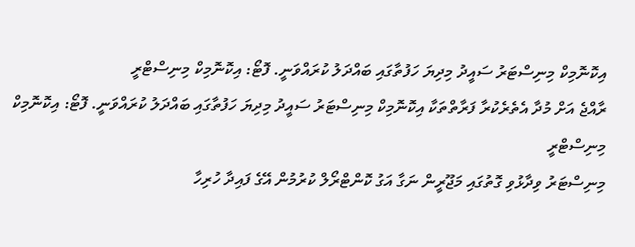އިކޮނޮމިކް މިނިސްޓަރު ސައީދު މިދިޔަ ހަފުތާގައި ބައްދަލު ކުރައްވަނީ. ފޮޓޯ: އިކޮނޮމިކް މިނިސްޓްރީ
ރާއްޖެ އަށް މުދާ އެތެރެކުރާ ފަރާތްތަކާ އިކޮނޮމިކް މިނިސްޓަރު ސައީދު މިދިޔަ ހަފުތާގައި ބައްދަލު ކުރައްވަނީ. ފޮޓޯ: އިކޮނޮމިކް މިނިސްޓްރީ
މިނިސްޓަރު ވިދާޅުވި ގޮތުގައި މަޖޫރީން ނަގާ އަގު ކޮންޓްރޯލް ކުރުމުން އޭގެ ފައިދާ ހުރިހާ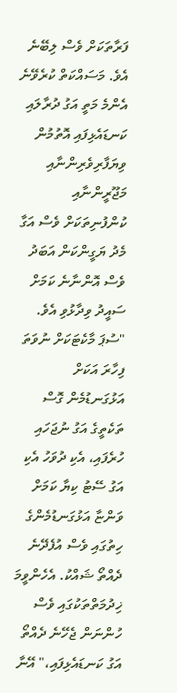ފަރާތަކަށް ވެސް ލިބޭނެ އެވެ. މަސައްކަތް ކުރެވޭނެ އެންމެ މަތީ އަގު ދުރާލައި ކަނޑައެޅިފައި އޮތުމުން ވިޔަފާރިވެރިންނާއި މަޖޫރީންނާއި ކުންފުނިތަކަށް ވެސް އަގާ މެދު ޔަގީންކަން އަބަދު ވެސް އޮންނާނެ ކަމަށް ސައީދު ވިދާޅުވި އެވެ.
"ސުޕަ މާކެޓަކަށް ނުވަތަ ފިހާރަ އަކަށް އަޅުގަނޑުމެން ގޮސް ތަކެތީގެ އަގު ނުޖަހައި ހުރެފައި، އެކި ދުވަހު އެކި އަގު ސޭޓު ކިޔާ ކަމަށް ވަންޏާ އަޅުގަނޑުމެންގެ ހިތުގައި ވެސް އުފެދޭނެ ދެއްތޯ ޝައްކު. އެހެންވީމަ ޚިދުމަތްތަކުގައި ވެސް ހުންނަން ޖެހޭނެ ދެއްތޯ އަގު ކަނޑައެޅިފައި،" އޭނާ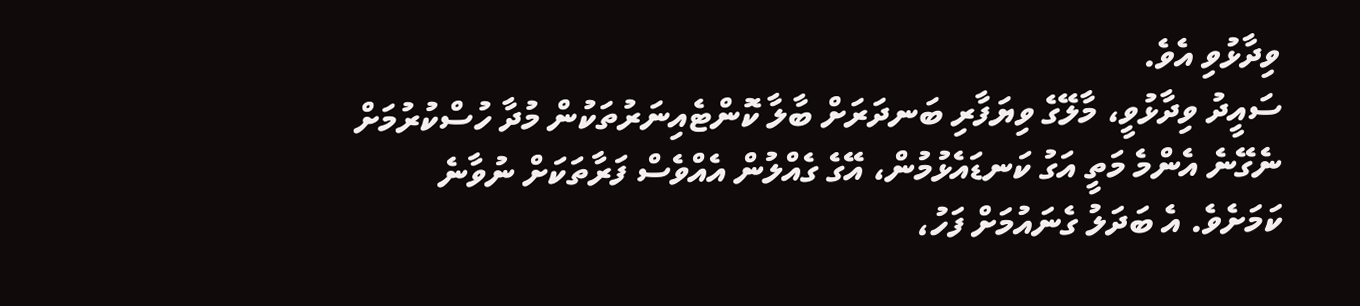ވިދާޅުވި އެވެ.
ސައީދު ވިދާޅުވީ، މާލޭގެ ވިޔަފާރި ބަނދަރަށް ބާލާ ކޮންޓެއިނަރުތަކުން މުދާ ހުސްކުރުމަށް ނެގޭނެ އެންމެ މަތީ އަގު ކަނޑައެޅުމުން، އޭގެ ގެއްލުން އެއްވެސް ފަރާތަކަށް ނުވާނެ ކަމަށެވެ. އެ ބަދަލު ގެނައުމަށް ފަހު،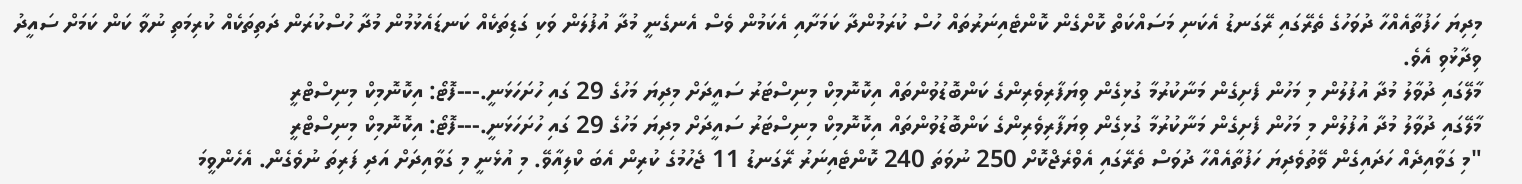މިދިޔަ ހަފުތާއެއްހާ ދުވަހުގެ ތެރޭގައި ރޭގަނޑު އެކަނި މަސައްކަތް ކޮށްގެން ކޮންޓެއިނަރުތައް ހުސް ކުރަމުންދާ ކަމަށާއި އެކަމުން ވެސް އެނގެނީ މުދާ އުފުލަން ވަކި ގަޑިތަކެއް ކަނޑައެޅުމުން މުދާ ހުސްކުރަން ދަތިތަކެއް ކުރިމަތި ނުވާ ކަން ކަމަށް ސައީދު ވިދާޅުވި އެވެ.
މާލޭގައި ދުވާލު މުދާ އުފުލުން މި މަހުން ފެށިގެން މަނާކުރުމާ ގުޅިގެން ވިޔަފާރިވެރިންގެ ކަންބޮޑުވުންތައް އިކޮނޮމިކް މިނިސްޓަރު ސައީދަށް މިދިޔަ މަހުގެ 29 ގައި ހުށަހަޅަނީ.---ފޮޓޯ: އިކޮނޮމިކް މިނިސްޓްރީ
މާލޭގައި ދުވާލު މުދާ އުފުލުން މި މަހުން ފެށިގެން މަނާކުރުމާ ގުޅިގެން ވިޔަފާރިވެރިންގެ ކަންބޮޑުވުންތައް އިކޮނޮމިކް މިނިސްޓަރު ސައީދަށް މިދިޔަ މަހުގެ 29 ގައި ހުށަހަޅަނީ.---ފޮޓޯ: އިކޮނޮމިކް މިނިސްޓްރީ
"މި ގަވާއިދެއް ހަދައިގެން ވޭތުވެދިޔަ ހަފުތާއެއްހާ ދުވަސް ތެރޭގައި އެވްރެޖްކޮށް 250 ނުވަތަ 240 ކޮންޓެއިނަރު ރޭގަނޑު 11 ޖެހުމުގެ ކުރިން އެބަ ކްލިއާވޭ. މި އުޅެނީ މި ގަވާއިދަށް އަދި ފަރިތަ ނުވެގެން. އެހެންވީމަ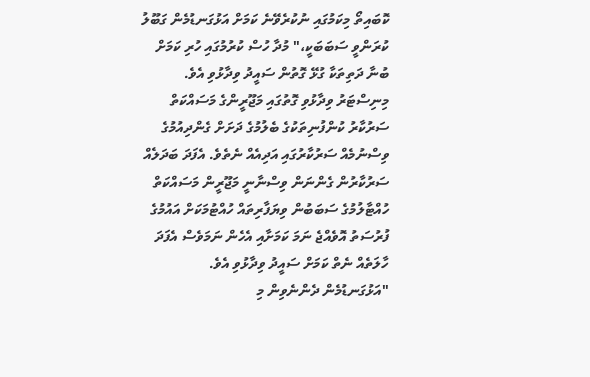ކޮބައިތޯ މިކަމުގައި ނުކުރެވޭނެ ކަމަށް އަޅުގަނޑުމެން ގަބޫލު ކުރަންވީ ސަބަބަކީ،" މުދާ ހުސް ކުރުމުގައި ހުރި ކަމަށް ބުނާ ދަތިތަކާ ގުޅޭ ގޮތުން ސައީދު ވިދާޅުވި އެވެ.
މިނިސްޓަރު ވިދާޅުވި ގޮތުގައި މަޖޫރީންގެ މަސައްކަތް ސަރުކާރު ކުންފުނިތަކުގެ ބެލުމުގެ ދަށަށް ގެންދިއުމުގެ ވިސްނުމެއް ސަރުކާރުގައި އަދިއެއް ނެތެވެ. އެފަދަ ބަދަލެއް ސަރުކާރުން ގެންނަން ވިސްނާނީ މަޖޫރީން މަސައްކަތް ހުއްޓާލުމުގެ ސަބަބުން ވިޔަފާރިތައް ހުއްޓުމަކަށް އައުމުގެ ފުރުސަތު އޮވެއްޖެ ނަމަ ކަމަށާއި އެހެން ނަމަވެސް އެފަދަ ހާލަތެއް ނެތް ކަމަށް ސައީދު ވިދާޅުވި އެވެ.
"އަޅުގަނޑުމެން ދެންނެވިން މި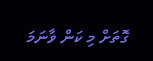ގޮތަށް މި ކަން ވާނަމަ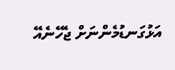އަޅުގަނޑުމެންނަށް ޖެހޭނެއޭ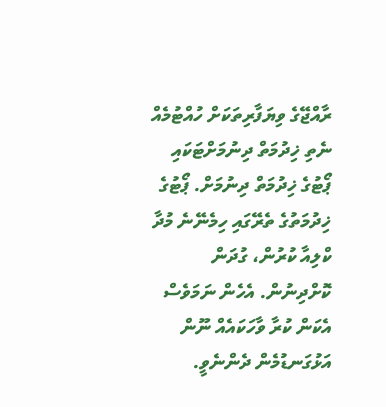ރާއްޖޭގެ ވިޔަފާރިތަކަށް ހުއްޓުމެއް ނެތި ޚިދުމަތް ދިނުމަށްޓަކައި ޕޯޓުގެ ޚިދުމަތް ދިނުމަށް. ޕޯޓުގެ ޚިދުމަތުގެ ތެރޭގައި ހިމެނޭނެ މުދާ ކްލިއާ ކުރުން، ގުދަން ކޮށްދިނުން. އެހެން ނަމަވެސް އެކަން ކުރާ ވާހަކައެއް ނޫން އަޅުގަނޑުމެން ދެންނެވީ.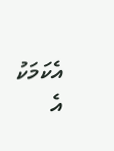އެކަމަކު އެ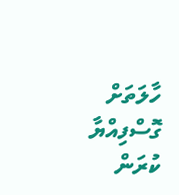ހާލަތަށް ގޮސްފިއްޔާ ކުރަން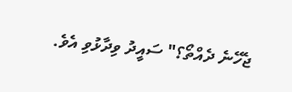ޖެހޭނެ ދެއްތޯ؟" ސައީދު ވިދާޅުވި އެވެ.